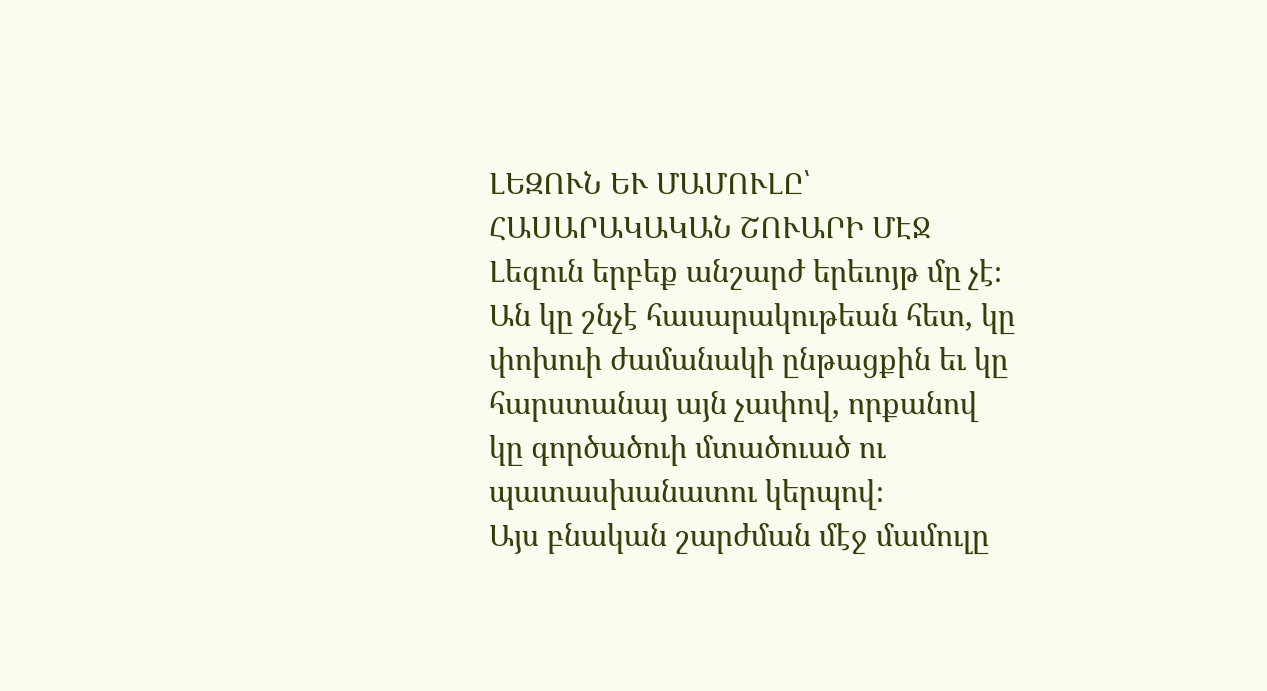ԼԵԶՈՒՆ ԵՒ ՄԱՄՈՒԼԸ՝ ՀԱՍԱՐԱԿԱԿԱՆ ՇՈՒԱՐԻ ՄԷՋ
Լեզուն երբեք անշարժ երեւոյթ մը չէ։ Ան կը շնչէ հասարակութեան հետ, կը փոխուի ժամանակի ընթացքին եւ կը հարստանայ այն չափով, որքանով կը գործածուի մտածուած ու պատասխանատու կերպով։
Այս բնական շարժման մէջ մամուլը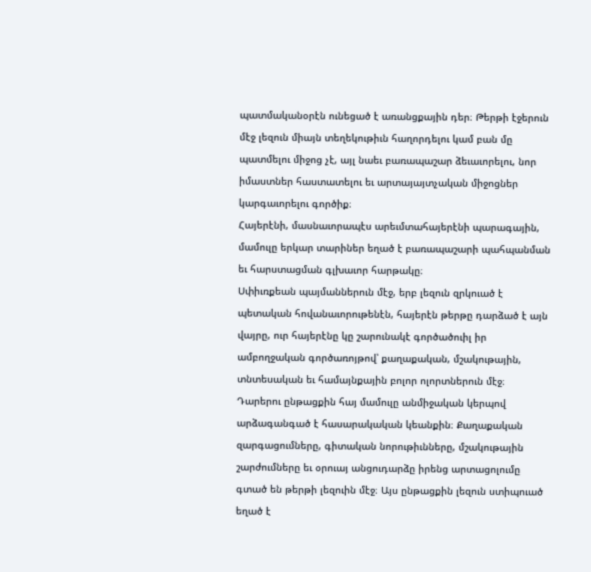պատմականօրէն ունեցած է առանցքային դեր։ Թերթի էջերուն մէջ լեզուն միայն տեղեկութիւն հաղորդելու կամ բան մը պատմելու միջոց չէ, այլ նաեւ բառապաշար ձեւաւորելու, նոր իմաստներ հաստատելու եւ արտայայտչական միջոցներ կարգաւորելու գործիք։
Հայերէնի, մասնաւորապէս արեւմտահայերէնի պարագային, մամուլը երկար տարիներ եղած է բառապաշարի պահպանման եւ հարստացման գլխաւոր հարթակը։
Սփիւռքեան պայմաններուն մէջ, երբ լեզուն զրկուած է պետական հովանաւորութենէն, հայերէն թերթը դարձած է այն վայրը, ուր հայերէնը կը շարունակէ գործածուիլ իր ամբողջական գործառոյթով՝ քաղաքական, մշակութային, տնտեսական եւ համայնքային բոլոր ոլորտներուն մէջ։
Դարերու ընթացքին հայ մամուլը անմիջական կերպով արձագանգած է հասարակական կեանքին։ Քաղաքական զարգացումները, գիտական նորութիւնները, մշակութային շարժումները եւ օրուայ անցուդարձը իրենց արտացոլումը գտած են թերթի լեզուին մէջ։ Այս ընթացքին լեզուն ստիպուած եղած է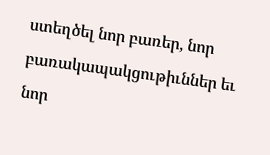ստեղծել նոր բառեր, նոր բառակապակցութիւններ եւ նոր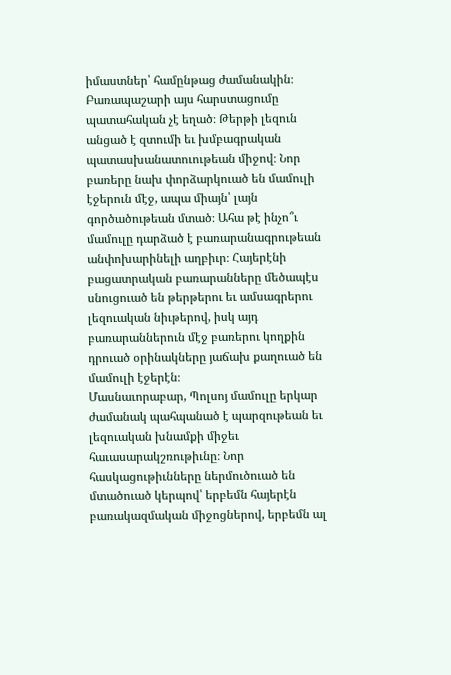իմաստներ՝ համընթաց ժամանակին։
Բառապաշարի այս հարստացումը պատահական չէ եղած։ Թերթի լեզուն անցած է զտումի եւ խմբագրական պատասխանատուութեան միջով։ Նոր բառերը նախ փորձարկուած են մամուլի էջերուն մէջ, ապա միայն՝ լայն գործածութեան մտած։ Ահա թէ ինչո՞ւ մամուլը դարձած է բառարանագրութեան անփոխարինելի աղբիւր։ Հայերէնի բացատրական բառարանները մեծապէս սնուցուած են թերթերու եւ ամսագրերու լեզուական նիւթերով, իսկ այդ բառարաններուն մէջ բառերու կողքին դրուած օրինակները յաճախ քաղուած են մամուլի էջերէն։
Մասնաւորաբար, Պոլսոյ մամուլը երկար ժամանակ պահպանած է պարզութեան եւ լեզուական խնամքի միջեւ հաւասարակշռութիւնը։ Նոր հասկացութիւնները ներմուծուած են մտածուած կերպով՝ երբեմն հայերէն բառակազմական միջոցներով, երբեմն ալ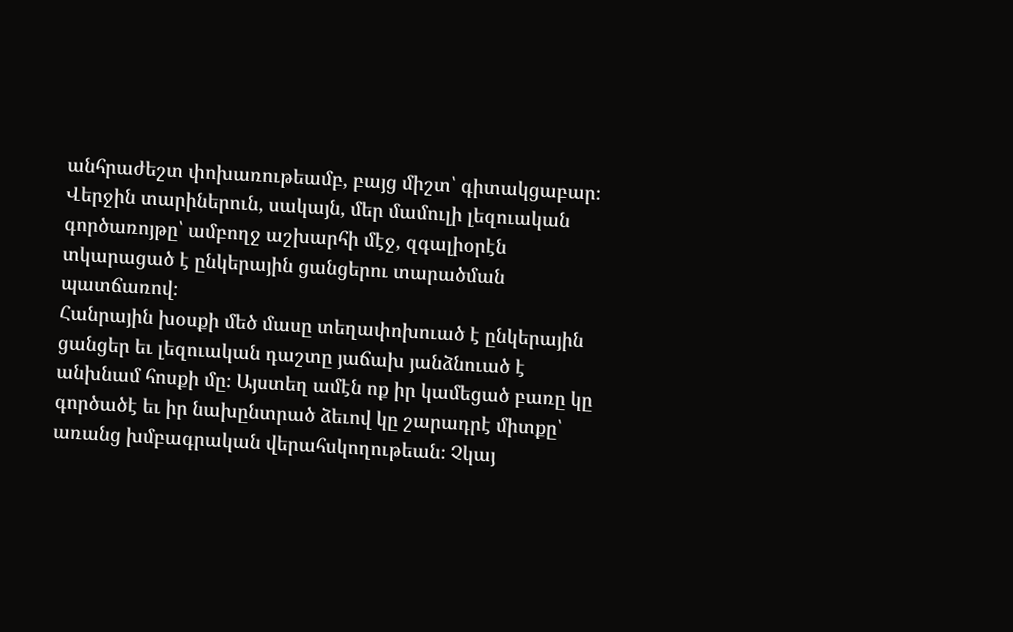անհրաժեշտ փոխառութեամբ, բայց միշտ՝ գիտակցաբար։
Վերջին տարիներուն, սակայն, մեր մամուլի լեզուական գործառոյթը՝ ամբողջ աշխարհի մէջ, զգալիօրէն տկարացած է ընկերային ցանցերու տարածման պատճառով։
Հանրային խօսքի մեծ մասը տեղափոխուած է ընկերային ցանցեր եւ լեզուական դաշտը յաճախ յանձնուած է անխնամ հոսքի մը։ Այստեղ ամէն ոք իր կամեցած բառը կը գործածէ եւ իր նախընտրած ձեւով կը շարադրէ միտքը՝ առանց խմբագրական վերահսկողութեան։ Չկայ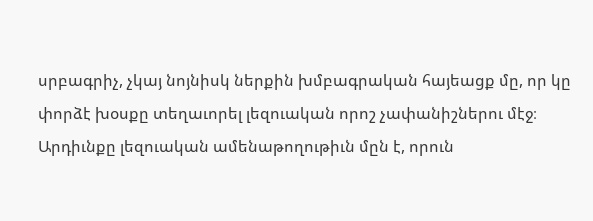սրբագրիչ, չկայ նոյնիսկ ներքին խմբագրական հայեացք մը, որ կը փորձէ խօսքը տեղաւորել լեզուական որոշ չափանիշներու մէջ։
Արդիւնքը լեզուական ամենաթողութիւն մըն է, որուն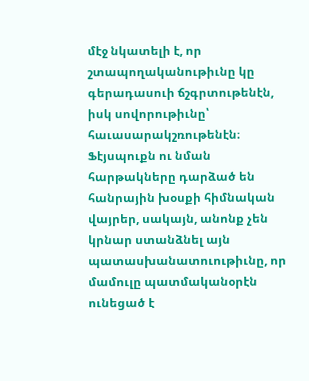մէջ նկատելի է, որ շտապողականութիւնը կը գերադասուի ճշգրտութենէն, իսկ սովորութիւնը՝ հաւասարակշռութենէն։
Ֆէյսպուքն ու նման հարթակները դարձած են հանրային խօսքի հիմնական վայրեր, սակայն, անոնք չեն կրնար ստանձնել այն պատասխանատուութիւնը, որ մամուլը պատմականօրէն ունեցած է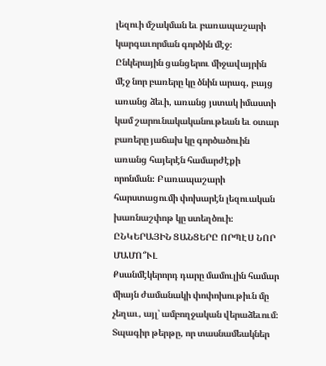լեզուի մշակման եւ բառապաշարի կարգաւորման գործին մէջ։
Ընկերային ցանցերու միջավայրին մէջ նոր բառերը կը ծնին արագ, բայց առանց ձեւի, առանց յստակ իմաստի կամ շարունակականութեան եւ օտար բառերը յաճախ կը գործածուին առանց հայերէն համարժէքի որոնման։ Բառապաշարի հարստացումի փոխարէն լեզուական խառնաշփոթ կը ստեղծուի։
ԸՆԿԵՐԱՅԻՆ ՑԱՆՑԵՐԸ ՈՐՊԷՍ ՆՈՐ ՄԱՄՈ՞ՒԼ
Քսանմէկերորդ դարը մամուլին համար միայն ժամանակի փոփոխութիւն մը չեղաւ, այլ՝ ամբողջական վերաձեւում։
Տպագիր թերթը, որ տասնամեակներ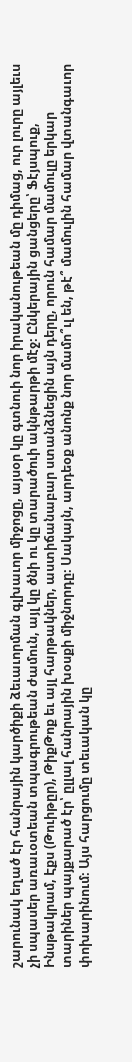շարունակ եղած էր հանրային կարծիքի ձեւաւորման գլխաւոր միջոցը, այսօր կը գտնուի նոր իրականութեան մը դիմաց, ուր լուրը այլեւս չի սպասեր առաւօտեան տպագրութեան ժամուն, այլ կը ծնի ու կը տարածուի ակնթարթի մէջ։ Ընկերային ցանցերը՝ Ֆէյսպուք, Ինսթակրամ, Էքս (Թուիթըր), ԹիքԹոք եւ այլ հարթակներ, աստիճանաբար ստանձնեցին այն դերը, որուն համար մամուլը երկար տարիներ պայքարած էր՝ ըլլալ հանրային խօսքի միջնորդը։ Սակայն, արդեօք անոնք նոր մամո՞ւլ են, թէ՞ մամուլին համար վտանգաւոր փոխարինում։ Այս հարցումը տեւական կը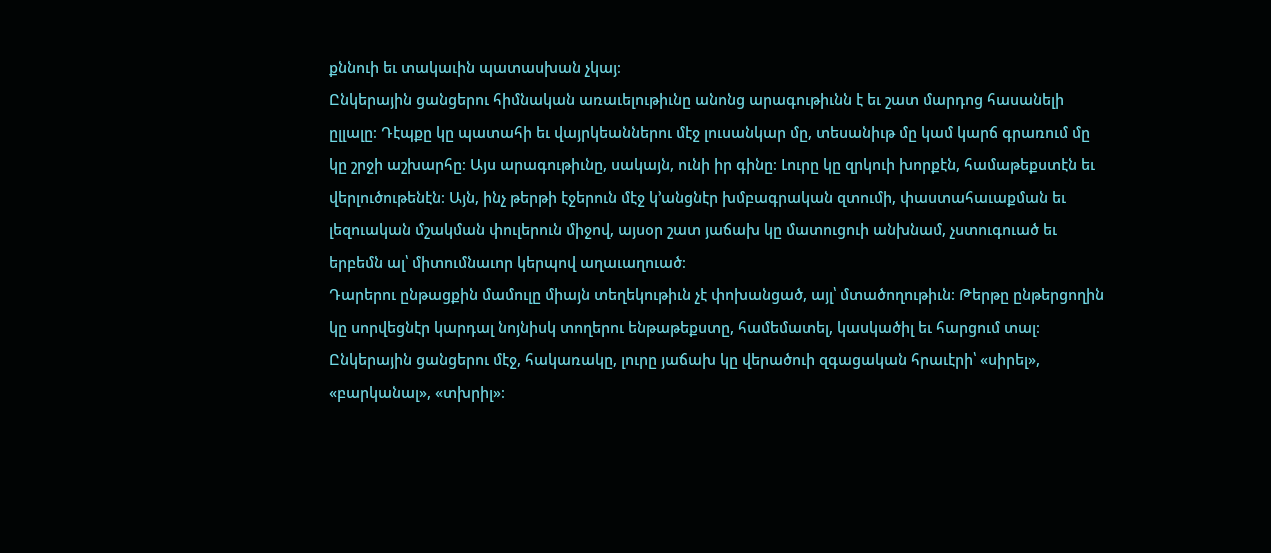քննուի եւ տակաւին պատասխան չկայ։
Ընկերային ցանցերու հիմնական առաւելութիւնը անոնց արագութիւնն է եւ շատ մարդոց հասանելի ըլլալը։ Դէպքը կը պատահի եւ վայրկեաններու մէջ լուսանկար մը, տեսանիւթ մը կամ կարճ գրառում մը կը շրջի աշխարհը։ Այս արագութիւնը, սակայն, ունի իր գինը։ Լուրը կը զրկուի խորքէն, համաթեքստէն եւ վերլուծութենէն։ Այն, ինչ թերթի էջերուն մէջ կ՚անցնէր խմբագրական զտումի, փաստահաւաքման եւ լեզուական մշակման փուլերուն միջով, այսօր շատ յաճախ կը մատուցուի անխնամ, չստուգուած եւ երբեմն ալ՝ միտումնաւոր կերպով աղաւաղուած։
Դարերու ընթացքին մամուլը միայն տեղեկութիւն չէ փոխանցած, այլ՝ մտածողութիւն։ Թերթը ընթերցողին կը սորվեցնէր կարդալ նոյնիսկ տողերու ենթաթեքստը, համեմատել, կասկածիլ եւ հարցում տալ։
Ընկերային ցանցերու մէջ, հակառակը, լուրը յաճախ կը վերածուի զգացական հրաւէրի՝ «սիրել», «բարկանալ», «տխրիլ»։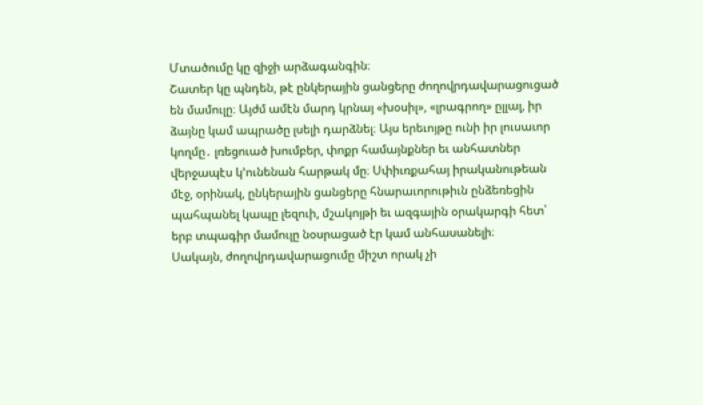Մտածումը կը զիջի արձագանգին։
Շատեր կը պնդեն, թէ ընկերային ցանցերը ժողովրդավարացուցած են մամուլը։ Այժմ ամէն մարդ կրնայ «խօսիլ», «լրագրող» ըլլալ, իր ձայնը կամ ապրածը լսելի դարձնել։ Այս երեւոյթը ունի իր լուսաւոր կողմը․ լռեցուած խումբեր, փոքր համայնքներ եւ անհատներ վերջապէս կ՚ունենան հարթակ մը։ Սփիւռքահայ իրականութեան մէջ, օրինակ, ընկերային ցանցերը հնարաւորութիւն ընձեռեցին պահպանել կապը լեզուի, մշակոյթի եւ ազգային օրակարգի հետ՝ երբ տպագիր մամուլը նօսրացած էր կամ անհասանելի։
Սակայն, ժողովրդավարացումը միշտ որակ չի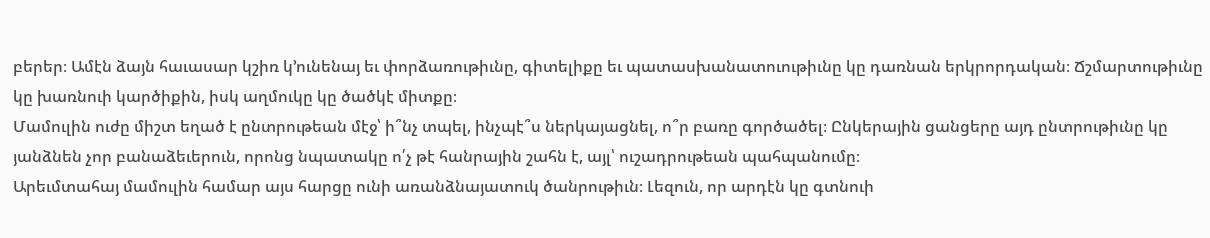բերեր։ Ամէն ձայն հաւասար կշիռ կ՚ունենայ եւ փորձառութիւնը, գիտելիքը եւ պատասխանատուութիւնը կը դառնան երկրորդական։ Ճշմարտութիւնը կը խառնուի կարծիքին, իսկ աղմուկը կը ծածկէ միտքը։
Մամուլին ուժը միշտ եղած է ընտրութեան մէջ՝ ի՞նչ տպել, ինչպէ՞ս ներկայացնել, ո՞ր բառը գործածել։ Ընկերային ցանցերը այդ ընտրութիւնը կը յանձնեն չոր բանաձեւերուն, որոնց նպատակը ո՛չ թէ հանրային շահն է, այլ՝ ուշադրութեան պահպանումը։
Արեւմտահայ մամուլին համար այս հարցը ունի առանձնայատուկ ծանրութիւն։ Լեզուն, որ արդէն կը գտնուի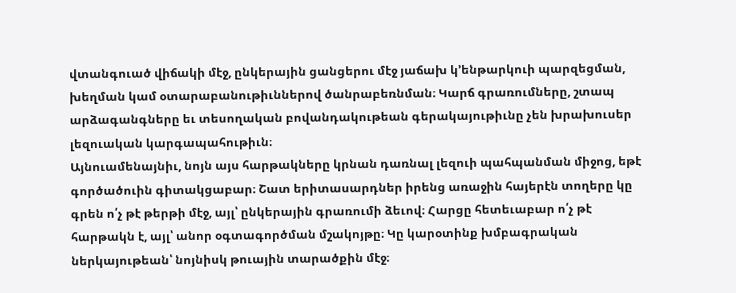վտանգուած վիճակի մէջ, ընկերային ցանցերու մէջ յաճախ կ՚ենթարկուի պարզեցման, խեղման կամ օտարաբանութիւններով ծանրաբեռնման։ Կարճ գրառումները, շտապ արձագանգները եւ տեսողական բովանդակութեան գերակայութիւնը չեն խրախուսեր լեզուական կարգապահութիւն։
Այնուամենայնիւ, նոյն այս հարթակները կրնան դառնալ լեզուի պահպանման միջոց, եթէ գործածուին գիտակցաբար։ Շատ երիտասարդներ իրենց առաջին հայերէն տողերը կը գրեն ո՛չ թէ թերթի մէջ, այլ՝ ընկերային գրառումի ձեւով։ Հարցը հետեւաբար ո՛չ թէ հարթակն է, այլ՝ անոր օգտագործման մշակոյթը։ Կը կարօտինք խմբագրական ներկայութեան՝ նոյնիսկ թուային տարածքին մէջ։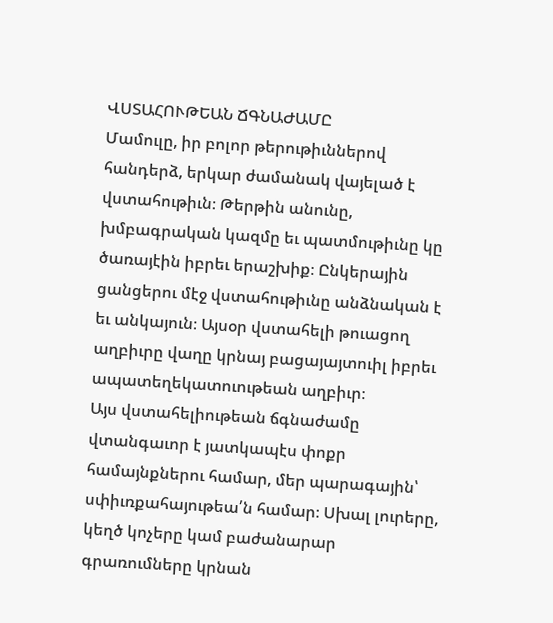ՎՍՏԱՀՈՒԹԵԱՆ ՃԳՆԱԺԱՄԸ
Մամուլը, իր բոլոր թերութիւններով հանդերձ, երկար ժամանակ վայելած է վստահութիւն։ Թերթին անունը, խմբագրական կազմը եւ պատմութիւնը կը ծառայէին իբրեւ երաշխիք։ Ընկերային ցանցերու մէջ վստահութիւնը անձնական է եւ անկայուն։ Այսօր վստահելի թուացող աղբիւրը վաղը կրնայ բացայայտուիլ իբրեւ ապատեղեկատուութեան աղբիւր։
Այս վստահելիութեան ճգնաժամը վտանգաւոր է յատկապէս փոքր համայնքներու համար, մեր պարագային՝ սփիւռքահայութեա՛ն համար։ Սխալ լուրերը, կեղծ կոչերը կամ բաժանարար գրառումները կրնան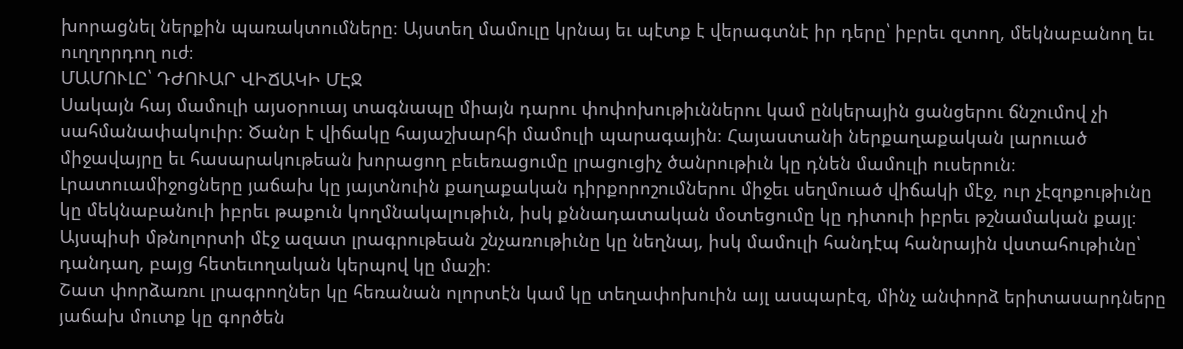խորացնել ներքին պառակտումները։ Այստեղ մամուլը կրնայ եւ պէտք է վերագտնէ իր դերը՝ իբրեւ զտող, մեկնաբանող եւ ուղղորդող ուժ։
ՄԱՄՈՒԼԸ՝ ԴԺՈՒԱՐ ՎԻՃԱԿԻ ՄԷՋ
Սակայն հայ մամուլի այսօրուայ տագնապը միայն դարու փոփոխութիւններու կամ ընկերային ցանցերու ճնշումով չի սահմանափակուիր։ Ծանր է վիճակը հայաշխարհի մամուլի պարագային։ Հայաստանի ներքաղաքական լարուած միջավայրը եւ հասարակութեան խորացող բեւեռացումը լրացուցիչ ծանրութիւն կը դնեն մամուլի ուսերուն։ Լրատուամիջոցները յաճախ կը յայտնուին քաղաքական դիրքորոշումներու միջեւ սեղմուած վիճակի մէջ, ուր չէզոքութիւնը կը մեկնաբանուի իբրեւ թաքուն կողմնակալութիւն, իսկ քննադատական մօտեցումը կը դիտուի իբրեւ թշնամական քայլ։ Այսպիսի մթնոլորտի մէջ ազատ լրագրութեան շնչառութիւնը կը նեղնայ, իսկ մամուլի հանդէպ հանրային վստահութիւնը՝ դանդաղ, բայց հետեւողական կերպով կը մաշի։
Շատ փորձառու լրագրողներ կը հեռանան ոլորտէն կամ կը տեղափոխուին այլ ասպարէզ, մինչ անփորձ երիտասարդները յաճախ մուտք կը գործեն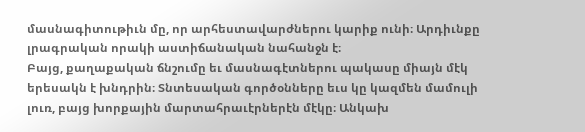մասնագիտութիւն մը, որ արհեստավարժներու կարիք ունի։ Արդիւնքը լրագրական որակի աստիճանական նահանջն է։
Բայց, քաղաքական ճնշումը եւ մասնագէտներու պակասը միայն մէկ երեսակն է խնդրին։ Տնտեսական գործօնները եւս կը կազմեն մամուլի լուռ, բայց խորքային մարտահրաւէրներէն մէկը։ Անկախ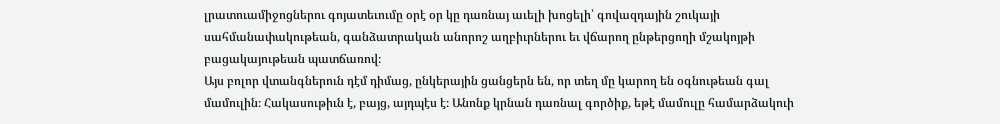լրատուամիջոցներու գոյատեւումը օրէ օր կը դառնայ աւելի խոցելի՝ գովազդային շուկայի սահմանափակութեան, գանձատրական անորոշ աղբիւրներու եւ վճարող ընթերցողի մշակոյթի բացակայութեան պատճառով։
Այս բոլոր վտանգներուն դէմ դիմաց, ընկերային ցանցերն են, որ տեղ մը կարող են օգնութեան գալ մամուլին։ Հակասութիւն է, բայց, այդպէս է։ Անոնք կրնան դառնալ գործիք, եթէ մամուլը համարձակուի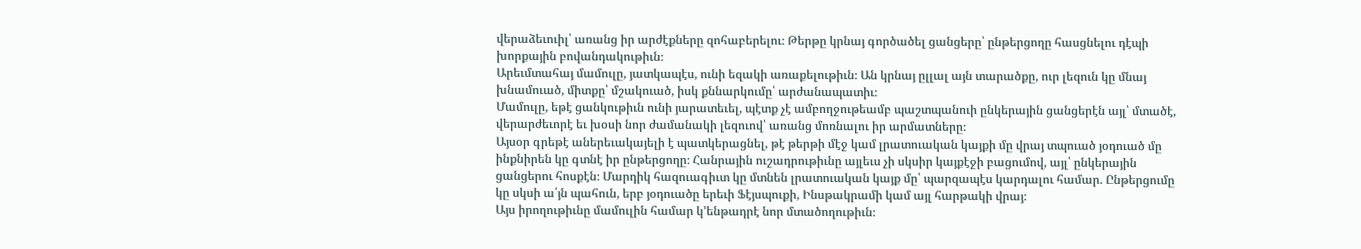վերաձեւուիլ՝ առանց իր արժէքները զոհաբերելու։ Թերթը կրնայ գործածել ցանցերը՝ ընթերցողը հասցնելու դէպի խորքային բովանդակութիւն։
Արեւմտահայ մամուլը, յատկապէս, ունի եզակի առաքելութիւն։ Ան կրնայ ըլլալ այն տարածքը, ուր լեզուն կը մնայ խնամուած, միտքը՝ մշակուած, իսկ քննարկումը՝ արժանապատիւ։
Մամուլը, եթէ ցանկութիւն ունի յարատեւել, պէտք չէ ամբողջութեամբ պաշտպանուի ընկերային ցանցերէն այլ՝ մտածէ, վերարժեւորէ եւ խօսի նոր ժամանակի լեզուով՝ առանց մոռնալու իր արմատները։
Այսօր գրեթէ աներեւակայելի է պատկերացնել, թէ թերթի մէջ կամ լրատուական կայքի մը վրայ տպուած յօդուած մը ինքնիրեն կը գտնէ իր ընթերցողը։ Հանրային ուշադրութիւնը այլեւս չի սկսիր կայքէջի բացումով, այլ՝ ընկերային ցանցերու հոսքէն։ Մարդիկ հազուագիւտ կը մտնեն լրատուական կայք մը՝ պարզապէս կարդալու համար. Ընթերցումը կը սկսի ա՛յն պահուն, երբ յօդուածը երեւի Ֆէյսպուքի, Ինսթակրամի կամ այլ հարթակի վրայ։
Այս իրողութիւնը մամուլին համար կ՚ենթադրէ նոր մտածողութիւն։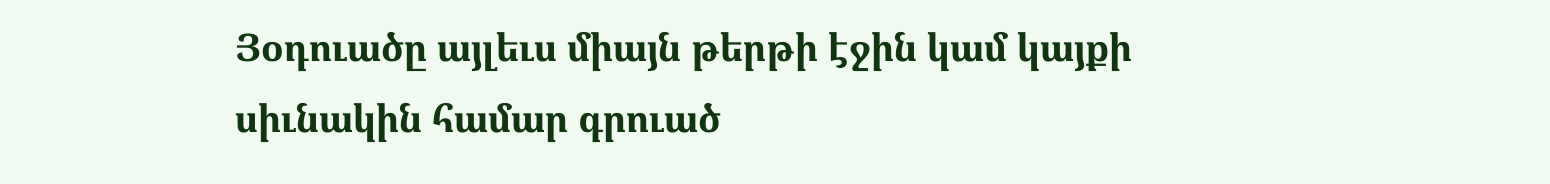Յօդուածը այլեւս միայն թերթի էջին կամ կայքի սիւնակին համար գրուած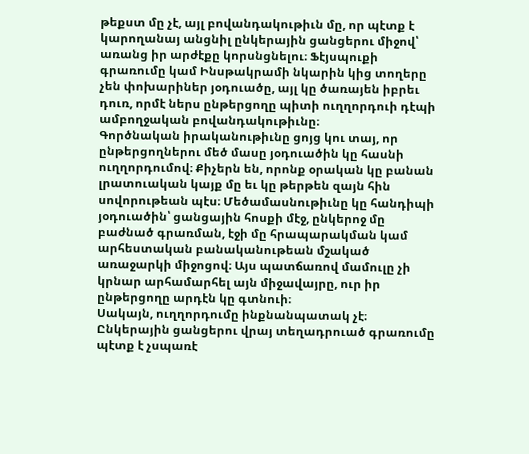թեքստ մը չէ, այլ բովանդակութիւն մը, որ պէտք է կարողանայ անցնիլ ընկերային ցանցերու միջով՝ առանց իր արժէքը կորսնցնելու։ Ֆէյսպուքի գրառումը կամ Ինսթակրամի նկարին կից տողերը չեն փոխարիներ յօդուածը, այլ կը ծառայեն իբրեւ դուռ, որմէ ներս ընթերցողը պիտի ուղղորդուի դէպի ամբողջական բովանդակութիւնը։
Գործնական իրականութիւնը ցոյց կու տայ, որ ընթերցողներու մեծ մասը յօդուածին կը հասնի ուղղորդումով։ Քիչերն են, որոնք օրական կը բանան լրատուական կայք մը եւ կը թերթեն զայն հին սովորութեան պէս։ Մեծամասնութիւնը կը հանդիպի յօդուածին՝ ցանցային հոսքի մէջ, ընկերոջ մը բաժնած գրառման, էջի մը հրապարակման կամ արհեստական բանականութեան մշակած առաջարկի միջոցով։ Այս պատճառով մամուլը չի կրնար արհամարհել այն միջավայրը, ուր իր ընթերցողը արդէն կը գտնուի։
Սակայն, ուղղորդումը ինքնանպատակ չէ։ Ընկերային ցանցերու վրայ տեղադրուած գրառումը պէտք է չսպառէ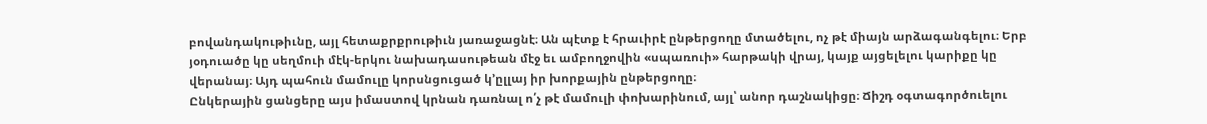բովանդակութիւնը, այլ հետաքրքրութիւն յառաջացնէ։ Ան պէտք է հրաւիրէ ընթերցողը մտածելու, ոչ թէ միայն արձագանգելու։ Երբ յօդուածը կը սեղմուի մէկ-երկու նախադասութեան մէջ եւ ամբողջովին «սպառուի» հարթակի վրայ, կայք այցելելու կարիքը կը վերանայ։ Այդ պահուն մամուլը կորսնցուցած կ՚ըլլայ իր խորքային ընթերցողը։
Ընկերային ցանցերը այս իմաստով կրնան դառնալ ո՛չ թէ մամուլի փոխարինում, այլ՝ անոր դաշնակիցը։ Ճիշդ օգտագործուելու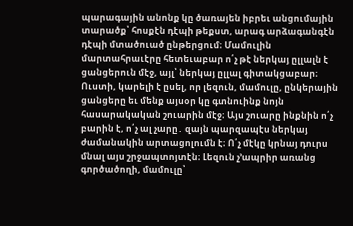պարագային անոնք կը ծառայեն իբրեւ անցումային տարածք՝ հոսքէն դէպի թեքստ, արագ արձագանգէն դէպի մտածուած ընթերցում։ Մամուլին մարտահրաւէրը հետեւաբար ո՛չ թէ ներկայ ըլլալն է ցանցերուն մէջ, այլ՝ ներկայ ըլլալ գիտակցաբար։
Ուստի, կարելի է ըսել, որ լեզուն, մամուլը, ընկերային ցանցերը եւ մենք այսօր կը գտնուինք նոյն հասարակական շուարին մէջ։ Այս շուարը ինքնին ո՛չ բարին է, ո՛չ ալ չարը․ զայն պարզապէս ներկայ ժամանակին արտացոլումն է։ Ո՛չ մէկը կրնայ դուրս մնալ այս շրջապտոյտէն։ Լեզուն չ՚ապրիր առանց գործածողի, մամուլը՝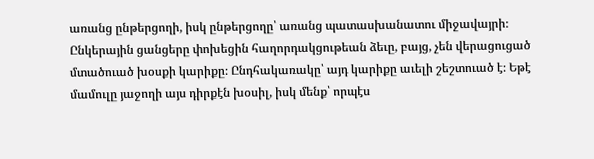առանց ընթերցողի, իսկ ընթերցողը՝ առանց պատասխանատու միջավայրի։ Ընկերային ցանցերը փոխեցին հաղորդակցութեան ձեւը, բայց, չեն վերացուցած մտածուած խօսքի կարիքը։ Ընդհակառակը՝ այդ կարիքը աւելի շեշտուած է։ Եթէ մամուլը յաջողի այս դիրքէն խօսիլ, իսկ մենք՝ որպէս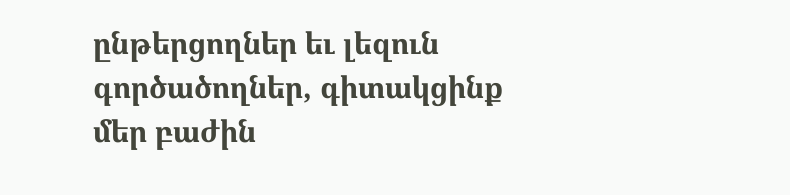ընթերցողներ եւ լեզուն գործածողներ, գիտակցինք մեր բաժին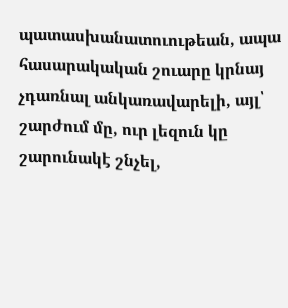պատասխանատուութեան, ապա հասարակական շուարը կրնայ չդառնալ անկառավարելի, այլ՝ շարժում մը, ուր լեզուն կը շարունակէ շնչել,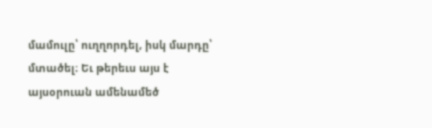մամուլը՝ ուղղորդել, իսկ մարդը՝ մտածել։ Եւ թերեւս այս է այսօրուան ամենամեծ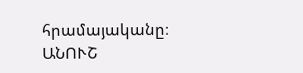հրամայականը։
ԱՆՈՒՇ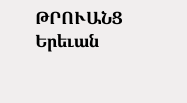ԹՐՈՒԱՆՑ
Երեւան